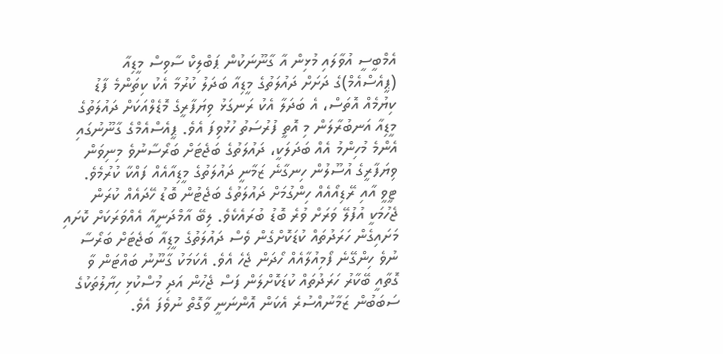އެމްބީސީ އުވާލައި މުޅިން އާ ގާނޫނަކުން ޕަބްލިކް ސާވިސް މީޑިއާ (ޕީއެސްއެމް)ގެ ދަށަށް ދައުލަތުގެ މީޑިއާ ބަދަލު ކުރުމާ އެކު ކިތަންމެ ފާޑު ކިޔުމެއް އޮތަސް، އެ ބަދަލާ އެކު ރަނގަޅު ވިޔަފާރީގެ މޮޑެލްއަކަށް ދައުލަތުގެ މީޑިއާ އަނބުރާލަން މި އޮތީ ފުރުސަތު ހުޅުވިފަ އެވެ. ޕީއެސްއެމްގެ ގާނޫނުގައި އެންމެ މުހިންމު އެއް ބަދަލަކީ، ދައުލަތުގެ ބަޖެޓަށް ބަރޯސާނުވެ މިނިވަން ވިޔަފާރީގެ އުސޫލުން ހިނގާނެ ޒަމާނީ ދައުލަތުގެ މީޑިއާއެއް ފައްކާ ކުރުމެވެ.
ޓީވީ އާއި ރޭޑިއޯއެއް ހިންގުމަށް ދައުލަތުގެ ބަޖެޓުން ބޮޑު ހޭދައެއް ކުރަން ޖެހުމަކީ އުފުލޭ ވަރަށް ވުރެ ބޮޑު ބުރައެކެވެ. ލިބޭ އާމްދަނީއާ އެއްވަރަކަށް ކޮށައި މަށައިގެން ހަރަދުތައް ކުޑަކޮށްގެން ވެސް ދައުލަތުގެ މީޑިއާ ބަޖެޓަށް ބަރޯސާ ނުވެ ހިންގޭނެ ފޯމިއުލާއެއް ހޯދަން ޖެހެ އެވެ. އެކަމަކު ގާނޫނު ބައްޓަން ވާ ގޮތާއީ ބޭކާރު ހަރަދުތައް ކުޑަކޮށްލަން ފަސް ޖެހުން އަދި މުސްކުޅި ހިޔާލުތަކުގެ ސަބަބުން ޒަމާނުއްސުރެ އެކަން އޮންނަނީ ވާގޮތް ނުވެފަ އެވެ.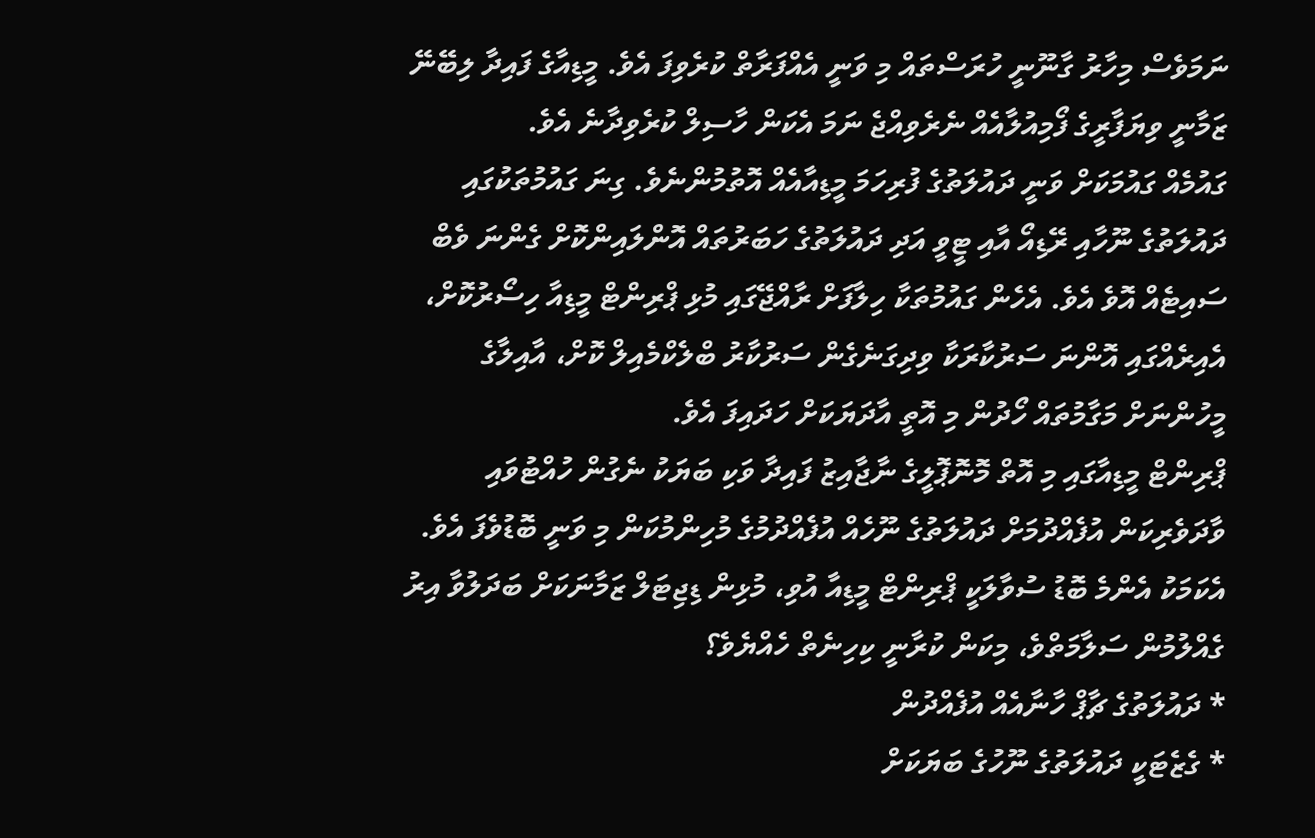ނަމަވެސް މިހާރު ގާނޫނީ ހުރަސްތައް މި ވަނީ އެއްފަރާތް ކުރެވިފަ އެވެ. މީޑިއާގެ ފައިދާ ލިބޭނޭ ޒަމާނީ ވިޔަފާރީގެ ފޯމިއުލާއެއް ނެރެވިއްޖެ ނަމަ އެކަން ހާސިލް ކުރެވިދާނެ އެވެ.
ގައުމެއް ގައުމަކަށް ވަނީ ދައުލަތުގެ ފުރިހަމަ މީޑިއާއެއް އޮތުމުންނެވެ. ގިނަ ގައުމުތަކުގައި ދައުލަތުގެ ނޫހާއި ރޭޑިއޯ އާއި ޓީވީ އަދި ދައުލަތުގެ ހަބަރުތައް އޮންލައިންކޮށް ގެންނަ ވެބް ސައިޓެއް އޮވެ އެވެ. އެހެން ގައުމުތަކާ ހިލާފަށް ރާއްޖޭގައި މުޅި ޕްރިންޓް މީޑިއާ ހިސޯރުކޮށް، އެއިރެއްގައި އޮންނަ ސަރުކާރަކާ ވިދިގަނެގެން ސަރުކާރު ބްލެކްމެއިލް ކޮށް، އާއިލާގެ މީހުންނަށް މަގާމުތައް ހޯދުން މި އޮތީ އާދަޔަކަށް ހަދައިފަ އެވެ.
ޕްރިންޓް މީޑިއާގައި މި އޮތް މޮނޮޕޮލީގެ ނާޖާއިޒު ފައިދާ ވަކި ބަޔަކު ނެގުން ހުއްޓުވައި ވާދަވެރިކަން އުފެއްދުމަށް ދައުލަތުގެ ނޫހެއް އުފެއްދުމުގެ މުހިންމުކަން މި ވަނީ ބޮޑުވެފަ އެވެ. އެކަމަކު އެންމެ ބޮޑު ސުވާލަކީ ޕްރިންޓް މީޑިއާ އުވި، މުޅިން ޑިޖިޓަލް ޒަމާނަކަށް ބަދަލުވާ އިރު ގެއްލުމުން ސަލާމަތްވެ، މިކަން ކުރާނީ ކިހިނެތް ހެއްޔެވެ؟
* ދައުލަތުގެ ޗާޕް ހާނާއެއް އުފެއްދުން
* ގެޒެޓަކީ ދައުލަތުގެ ނޫހުގެ ބަޔަކަށް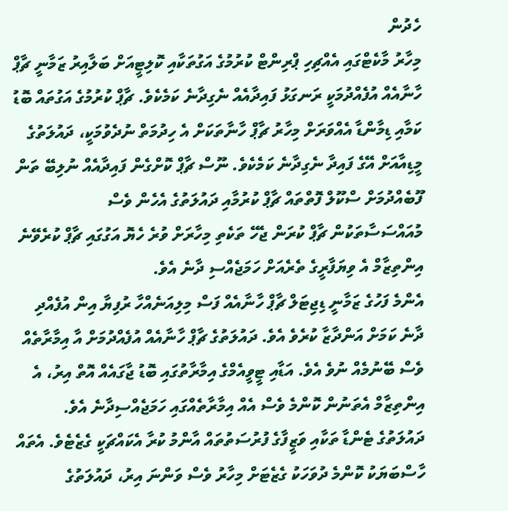ހެދުން
މިހާރު މާކެޓްގައި އެއްޗިހި ޕްރިންޓް ކުރުމުގެ އަގުތަކާއި ކޮލިޓީއަށް ބަލާއިރު ޒަމާނީ ޗާޕް ހާނާއެއް އުފެއްދުމަކީ ރަނގަޅު ފައިދާއެއް ނެގިދާނެ ކަމެކެވެ. ޗާޕް ކުރުމުގެ އަގުތައް ބޮޑު ކަމާއި ޑިމާންޑާ އެއްވަރަށް މިހާރު ޗާޕް ހާނާތަކަށް އެ ހިދުމަތް ނުދެވުމަކީ، ދައުލަތުގެ މީޑިއާއަށް އޭގެ ފައިދާ ނެގިދާނެ ކަމެކެވެ. ނޫސް ޗާޕް ކޮށްގެން ފައިދާއެއް ނުލިބޭ ތަން ފޫބެއްދުމަށް ސްކޫލް ފޮތްތައް ޗާޕް ކުރުމާއި ދައުލަތުގެ އެހެން ވެސް މުއައްސަސާތަކުން ޗާޕް ކުރަން ޖެހޭ ތަކެތި މިހާރަށް ވުރެ ހެޔޮ އަގުގައި ޗާޕް ކުރެވޭނެ އިންތިޒާމް އެ ވިޔަފާރީގެ ތެރެއަށް ހަމަޖެއްސި ދާނެ އެވެ.
އެންމެ ފަހުގެ ޒަމާނީ ޑިޖިޓަލް ޗާޕް ހާނާއެއް ފަސް މިލިއަނެއްހާ ރުފިޔާ އިން އުފެއްދި ދާނެ ކަމަށް އަންދާޒާ ކުރެވެ އެވެ. ދައުލަތުގެ ޗާޕް ހާނާއެއް އުފެއްދުމަށް އާ އިމާރާތެއް ވެސް ބޭނުމެއް ނުވެ އެވެ. އަޑާއި ޓީވީއެމްގެ އިމާރާތުގައި ބޮޑު ޖާގައެއް އޮތް އިރު، އެ އިންތިޒާމް އެތަނުން ކޮންމެ ވެސް އެއް އިމާރާތެއްގައި ހަމަޖެއްސިދާނެ އެވެ.
ދައުލަތުގެ ޓެންޑާ ތަކާއި ވަޒީފާގެ ފުރުސަތުތައް އާންމު ކުރާ އެކައްޗަކީ ގެޒެޓެވެ. އެތައް ހާސްބަޔަކު ކޮންމެ ދުވަހަކު ގެޒެޓަށް މިހާރު ވެސް ވަންނަ އިރު، ދައުލަތުގެ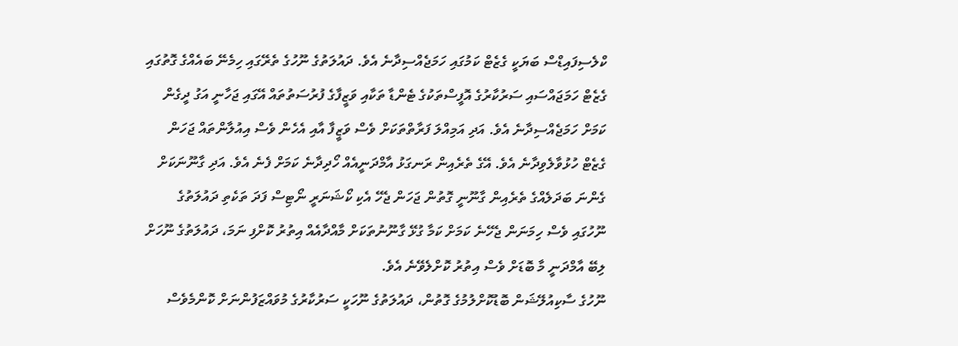ކްލެސިފައިޑްސް ބަޔަކީ ގެޒެޓް ކަމުގައި ހަމަޖެއްސިދާނެ އެވެ. ދައުލަތުގެ ނޫހުގެ ތެރޭގައި ހިމެނޭ ބައެއްގެ ގޮތުގައި ގެޒެޓް ހަމަޖައްސައި ސަރުކާރުގެ އޮފީސްތަކުގެ ޓެންޑާ ތަކާއި ވަޒީފާގެ ފުރުސަތުތައް އޭގައި ޖަހާނީ އަގު ދީގެން ކަމަށް ހަމަޖެއްސިދާނެ އެވެ. އަދި އަމިއްލަ ފަރާތްތަކަށް ވެސް ވަޒީފާ އާއި އެހެން ވެސް އިއުލާންތައް ޖަހަން ގެޒެޓް ހުޅުވާލެވިދާނެ އެވެ. އޭގެ ތެރެއިން ރަނގަޅު އާމްދަނީއެއް ހޯދިދާނެ ކަމަށް ފެނެ އެވެ. އަދި ގާނޫނަކަށް ގެންނަ ބަދަލެއްގެ ތެރެއިން ގާނޫނީ ގޮތުން ޖަހަން ޖެހޭ އެކި ކޯޝަނަރީ ނޯޓިސް ފަދަ ތަކެތި ދައުލަތުގެ ނޫހުގައި ވެސް ހިމަނަން ޖެހޭނެ ކަމަށް ކަމާ ގުޅޭ ގާނޫނުތަކަށް މާއްދާއެއް އިތުރު ކޮށްފި ނަމަ، ދައުލަތުގެ ނޫހަށް ލިބޭ އާމްދަނީ މާ ބޮޑަށް ވެސް އިތުރު ކޮށްލެވޭނެ އެވެ.
ނޫހުގެ ސާކިއުލޭޝަން ބޮޑުކޮށްލުމުގެ ގޮތުން، ދައުލަތުގެ ނޫހަކީ ސަރުކާރުގެ މުވައްޒަފުންނަށް ކޮންމެވެސް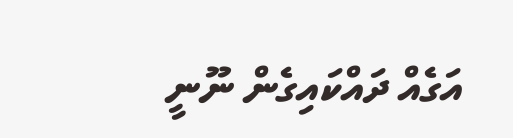އަގެއް ދައްކައިގެން ނޫނީ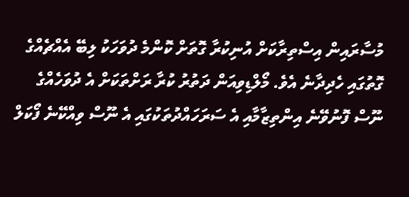މުސާރައިން އިސްތިރާކަށް އުނިކުރާ ގޮތަށް ކޮންމެ ދުވަހަކު ލިބޭ އެއްޗެއްގެ ގޮތުގައި ހެދިދާނެ އެވެ. މޯލްޑިވިއަން ދަތުރު ކުރާ ރަށްތަކަށް އެ ދުވަހެއްގެ ނޫސް ފޮނުވޭނެ އިންތިޒާމާއި އެ ސަރަހައްދުތަކުގައި އެ ނޫސް ވިއްކޭނެ ފޯކަލް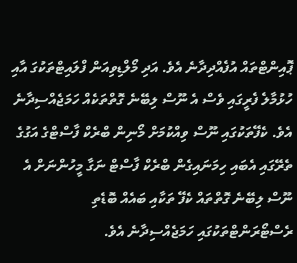ޕޮއިންޓްތައް އުފެއްދިދާނެ އެވެ. އަދި މޯލްޑިވިއަން ފްލައިޓްތަކުގަ އާއި ހުޅުމާލެ ފެރީގައި ވެސް އެ ނޫސް ލިބޭނެ ގޮތްތަކެއް ހަމަޖެއްސިދާނެ އެވެ. ކެފޭތަކުގައި ނޫސް ވިއްކުމަށް މޯނިން ބްރެކް ފާސްޓްގެ އަގުގެ ތެރޭގައި އެބައި ހިމަނައިގެން ބްރެކް ފާސްޓް ނަގާ މީހުންނަށް އެ ނޫސް ލިބޭނެ ގޮތްތައް ކެފޭ ތަކާއި ބައެއް ބޮޑެތި ރެސްޓޯރަންޓްތަކުގައި ހަމަޖެއްސިދާނެ އެވެ.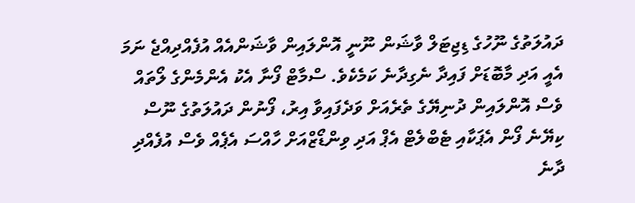ދައުލަތުގެ ނޫހުގެ ޑިޖިޓަލް ވާޝަން ނޫނީ އޮންލައިން ވާޝަންއެއް އުފެއްދިއްޖެ ނަމަ އެއީ އަދި މާބޮޑަށް ފައިދާ ނެގިދާނެ ކަމެކެވެ. ސްމާޓް ފޯނާ އެކު އެންމެންގެ ލޯތައް ވެސް އޮންލައިން ދުނިޔޭގެ ތެރެއަށް ވަދެފައިވާ އިރު، ފޯނުން ދައުލަތުގެ ނޫސް ކިޔޭނެ ފޯން އެޕަކާއި ޓެބްލެޓް އެޕް އަދި ވިންޑޯޒްއަށް ހާއްސަ އެޕެއް ވެސް އުފެއްދި ދާނެ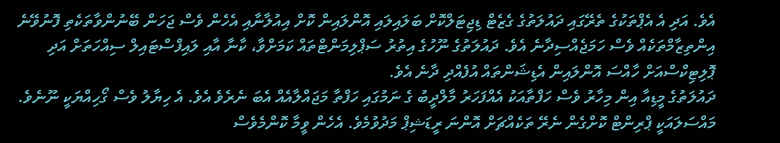އެވެ. އަދި އެ އެޕްތަކުގެ ތެރޭގައި ދައުލަތުގެ ގެޒެޓް ޑިޖިޓަލްކޮށް ބަލައިލައި އޮންލައިން ކޮށް އިއުލާނާއި އެހެން ވެސް ޖަހަން ބޭނުންވާތަކެތި ފޮނުވޭނެ އިންތިޒާމްތަކެއް ވެސް ހަމަޖެއްސިދާނެ އެވެ. ދައުލަތުގެ ނޫހުގެ އިތުރު ސަޕްލިމަންޓްތައް ކަމަށްވާ، ކާނާ އާއި ލައިފްސްޓައިލް ސިއްހަތަށް އަދި ޕޮލިޓިކްސްއަށް ހާއްސަ އޮންލައިން އެޑިޝަންތައް އުފެއްދި ދާނެ އެވެ.
ދައުލަތުގެ މީޑިއާ އިން މިހާރު ވެސް ހަފްތާއަކު އެއްފަހަރު މާލްދީބު ގެ ނަމުގައި ހަފްތާ މަޖައްލާއެއް އެބަ ނެރެވެ އެވެ. އެ ހިޔާލު ވެސް ގޯހިއްޔަކީ ނޫނެވެ. މައްސަލައަކީ ޕްރިންޓް ކޮށްގެން ނެރޭ ތަކެއްޗަށް އޮންނަ ރީޑަޝިޕް މަދުވުމެވެ. އެހެން ވީމާ ކޮންމެވެސް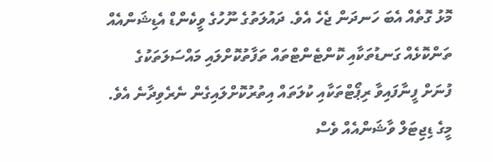މޮޅު ގޮތެއް އެބަ ހަނދަން ޖެހެ އެވެ. ދައުލަތުގެ ނޫހުގެ ވީކެންޑް އެޑިޝަންއެއް ތަންކޮޅެއް ގަނޑުތަކާއި ކޮންޓެންޓްތައް ތަފާތުކޮށްލައި މައްސަލަތަކުގެ ފުނަށް ފީނާފައިވާ ރިޕޯޓްތަކާއި ކުލަތައް އިތުރުކޮށްލައިގެން ނެރެވިދާނެ އެވެ. މީގެ ޑިޖިޓަލް ވާޝަންއެއް ވެސް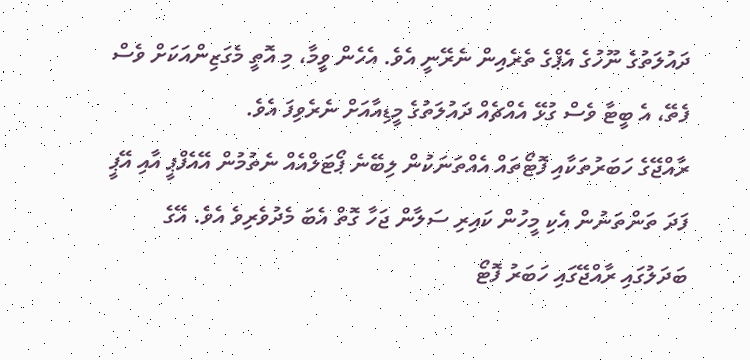ދައުލަތުގެ ނޫހުގެ އެޕްގެ ތެރެއިން ނެރޭނީ އެވެ. އެހެން ވީމާ، މި އޮތީ މެގަޒިންއަކަށް ވެސް ފެތޭ، އެ ބީޓާ ވެސް ގުޅޭ އެއްޗެއް ދައުލަތުގެ މީޑިއާއަށް ނެރެވިފަ އެވެ.
ރާއްޖޭގެ ހަބަރުތަކާއި ފޮޓޯތައް އެއްތަނަކުން ލިބޭނެ ޕޯޓަލްއެއް ނެތުމުން އޭއެފްޕީ އާއި އޭޕީ ފަދަ ތަންތަނުން އެކި މީހުން ކައިރި ސަލާން ޖަހާ ގޮތް އެބަ މެދުވެރިވެ އެވެ. އޭގެ ބަދަލުގައި ރާއްޖޭގައި ހަބަރު ފޮޓޯ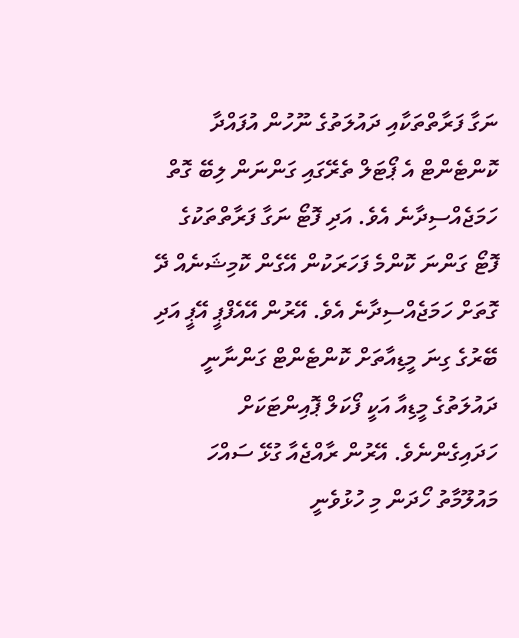ނަގާ ފަރާތްތަކާއި ދައުލަތުގެ ނޫހުން އުފައްދާ ކޮންޓެންޓް އެ ޕޯޓަލް ތެރޭގައި ގަންނަން ލިބޭ ގޮތް ހަމަޖެއްސިދާނެ އެވެ. އަދި ފޮޓޯ ނަގާ ފަރާތްތަކުގެ ފޮޓޯ ގަންނަ ކޮންމެ ފަހަރަކުން އޭގެން ކޮމިޝަނެއް ދޭ ގޮތަށް ހަމަޖެއްސިދާނެ އެވެ. އޭރުން އޭއެފްޕީ އޭޕީ އަދި ބޭރުގެ ގިނަ މީޑިއާތަށް ކޮންޓެންޓް ގަންނާނީ ދައުލަތުގެ މީޑިއާ އަކީ ފޯކަލް ޕޮއިންޓަކަށް ހަދައިގެންނެވެ. އޭރުން ރާއްޖެއާ ގުޅޭ ސައްހަ މައުލޫމާތު ހޯދަން މި ހުޅުވެނީ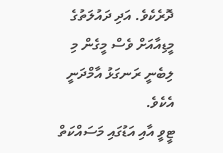ދޮރެކެވެ. އަދި ދައުލަތުގެ މީޑިއާއަށް ވެސް މީގެން މި ލިބެނީ ރަނގަޅު އާމްދަނީ އެކެވެ.
ޓީވީ އާއި އަޑުގައި މަސައްކަތް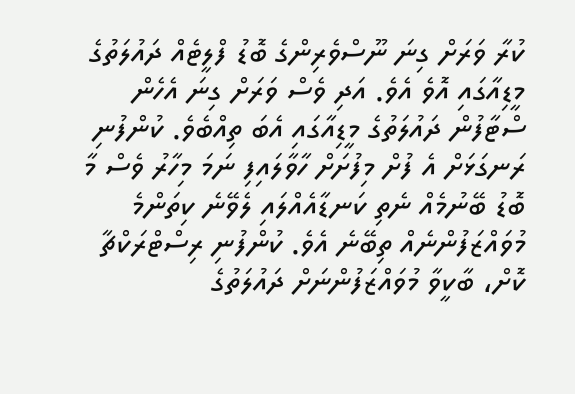ކުރާ ވަރަށް ގިނަ ނޫސްވެރިންގެ ބޮޑު ފްލީޓެއް ދައުލަތުގެ މީޑިއާގައި އޮވެ އެވެ. އަދި ވެސް ވަރަށް ގިނަ އެހެން ސްޓާފުން ދައުލަތުގެ މީޑިއާގައި އެބަ ތިއްބެވެ. ކުންފުނި ރަނގަޅަށް އެ ފުށް މިފުށަށް ހާވާލައިފި ނަމަ މިހާރު ވެސް މާ ބޮޑު ބޭނުމެއް ނެތި ކަނޑާއެއްލައި ލެވޭނެ ކިތަންމެ މުވައްޒަފުންނެއް ތިބޭނެ އެވެ. ކުންފުނި ރިސްޓްރަކްޗާ ކޮށް، ބާކީވާ މުވައްޒަފުންނަށް ދައުލަތުގެ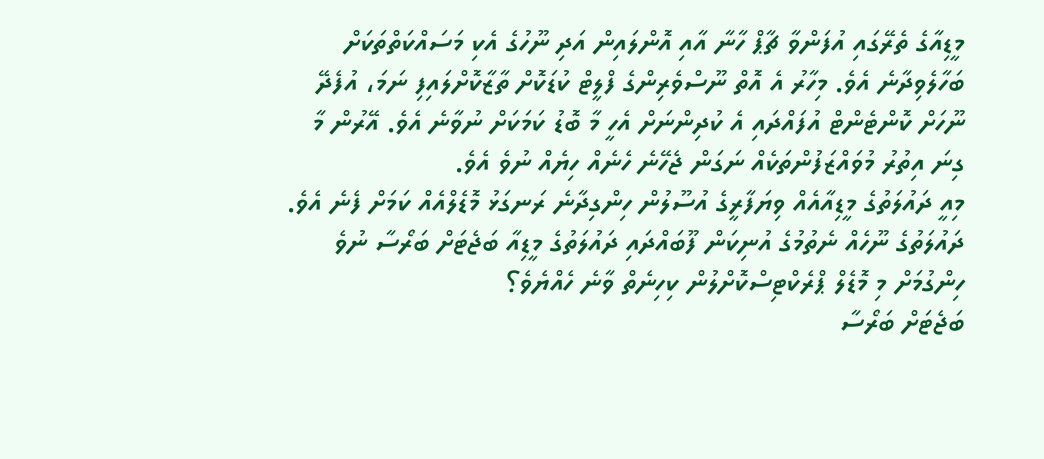މީޑިއާގެ ތެރޭގައި އުފަންވާ ޗާޕް ހާނާ އާއި އޮންލައިން އަދި ނޫހުގެ އެކި މަސައްކަތްތަކަށް ބަހާލެވިދާނެ އެވެ. މިހާރު އެ އޮތް ނޫސްވެރިންގެ ފްލީޓް ކުޑަކޮށް ތާޒާކޮށްލައިފި ނަމަ، އުފެދޭ ނޫހަށް ކޮންޓެންޓް އުފައްދައި އެ ކުދިންނަށް އެހީ މާ ބޮޑު ކަމަކަށް ނުވާނެ އެވެ. އޭރުން މާ ގިނަ އިތުރު މުވައްޒަފުންތަކެއް ނަގަން ޖެހޭނެ ހެނެއް ހިޔެއް ނުވެ އެވެ.
މިއީ ދައުލަތުގެ މީޑިއާއެއް ވިޔަފާރީގެ އުސޫލުން ހިންގިދާނެ ރަނގަޅު މޮޑެލްއެއް ކަމަށް ފެނެ އެވެ. ދައުލަތުގެ ނޫހެއް ނެތުމުގެ އުނިކަން ފޫބައްދައި ދައުލަތުގެ މީޑިއާ ބަޖެޓަށް ބަރޯސާ ނުވެ ހިންގުމަށް މި މޮޑެލް ޕްރެކްޓިސްކޮށްލުން ކިހިނެތް ވާނެ ހެއްޔެވެ؟
ބަޖެޓަށް ބަރޯސާ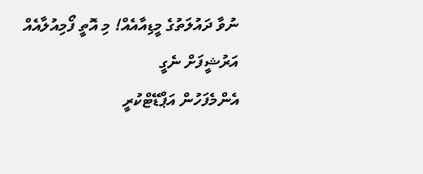ނުވާ ދައުލަތުގެ މީޑިއާއެއް! މި އޮތީ ފޯމިއުލާއެއް
އަރުޝީފަށް ނެގީ
އެންމެފަހުން އަޕްޑޭޓްކުރީ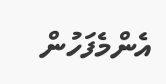އެންމެފަހުން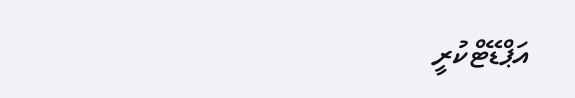އަޕްޑޭޓްކުރީ